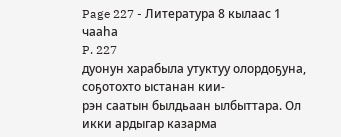Page 227 - Литература 8 кылаас 1 чааhа
P. 227
дуонун харабыла утуктуу олордоҕуна, соҕотохто ыстанан кии-
рэн саатын былдьаан ылбыттара. Ол икки ардыгар казарма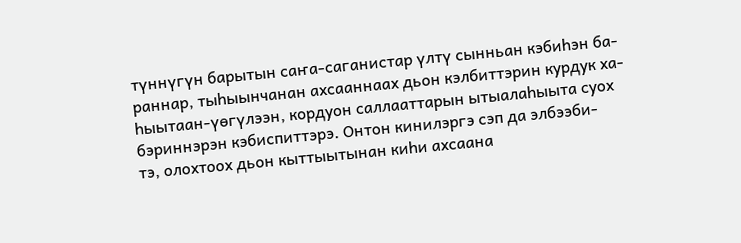түннүгүн барытын саҥа-саганистар үлтү сынньан кэбиһэн ба-
раннар, тыһыынчанан ахсааннаах дьон кэлбиттэрин курдук ха-
һыытаан-үөгүлээн, кордуон саллааттарын ытыалаһыыта суох
бэриннэрэн кэбиспиттэрэ. Онтон кинилэргэ сэп да элбээби-
тэ, олохтоох дьон кыттыытынан киһи ахсаана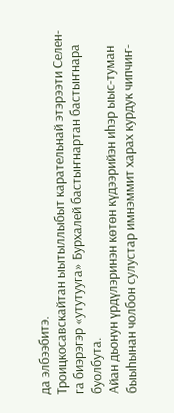да элбээбитэ.
Троицкосавскайтан ыытыллыбыт карательнай этэрээти Селен-
га биэрэгэр «утутууга» Бурхалей бастыҥнартан бастыҥнара
буолбута.
Айан дьонун үрдүлэринэн көтөн күдээрийэн иһэр ыыс-туман
быыһынан чолбон сулустар имнэммит харах курдук чипчиҥ-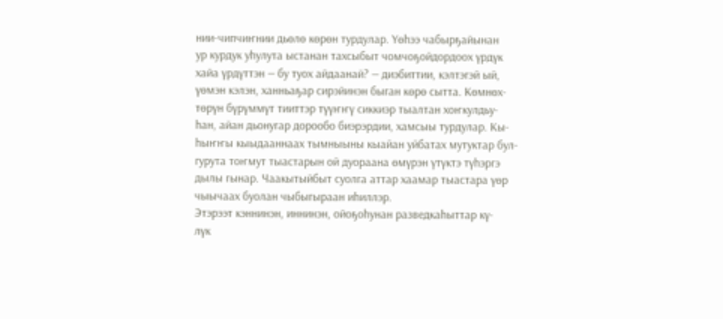нии-чипчиҥнии дьөлө көрөн турдулар. Үөһээ чабырҕайынан
ур курдук уһулута ыстанан тахсыбыт чомчоҕойдордоох үрдүк
хайа үрдүттэн — бу туох айдаанай? — диэбиттии, кэлтэгэй ый,
үөмэн кэлэн, ханньаҕар сирэйинэн быган көрө сытта. Көмнөх-
төрүн бүрүммүт тииттэр түүҥҥү сиккиэр тыалтан хоҥкулдьу-
һан, айан дьонугар дорообо биэрэрдии, хамсыы турдулар. Кы-
һыҥҥы кыыдааннаах тымныыны кыайан уйбатах мутуктар бул-
гурута тоҥмут тыастарын ой дуораана өмүрэн үтүктэ түһэргэ
дылы гынар. Чаакытыйбыт суолга аттар хаамар тыастара үөр
чыычаах буолан чыбыгыраан иһиллэр.
Этэрээт кэннинэн, иннинэн, ойоҕоһунан разведкаһыттар кү-
лүк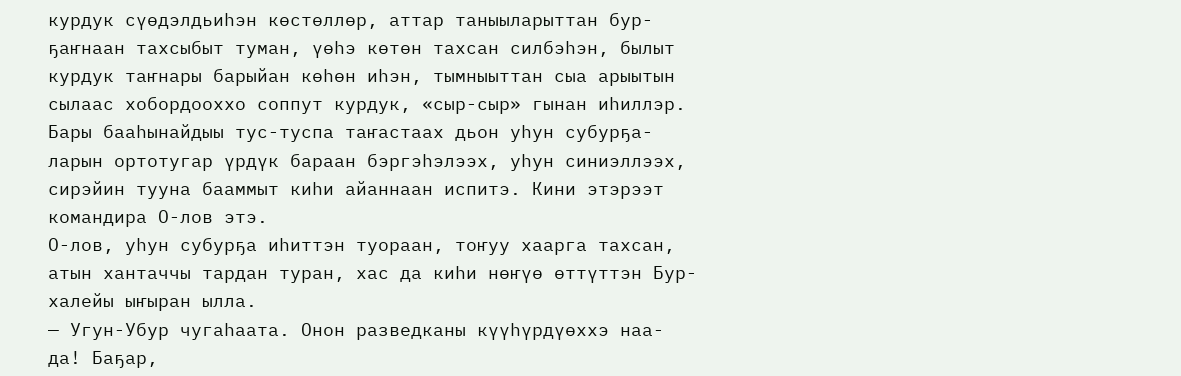курдук сүөдэлдьиһэн көстөллөр, аттар таныыларыттан бур-
ҕаҥнаан тахсыбыт туман, үөһэ көтөн тахсан силбэһэн, былыт
курдук таҥнары барыйан көһөн иһэн, тымныыттан сыа арыытын
сылаас хобордооххо соппут курдук, «сыр-сыр» гынан иһиллэр.
Бары бааһынайдыы тус-туспа таҥастаах дьон уһун субурҕа-
ларын ортотугар үрдүк бараан бэргэһэлээх, уһун синиэллээх,
сирэйин тууна бааммыт киһи айаннаан испитэ. Кини этэрээт
командира О-лов этэ.
О-лов, уһун субурҕа иһиттэн туораан, тоҥуу хаарга тахсан,
атын хантаччы тардан туран, хас да киһи нөҥүө өттүттэн Бур-
халейы ыҥыран ылла.
— Угун-Убур чугаһаата. Онон разведканы күүһүрдүөххэ наа-
да! Баҕар,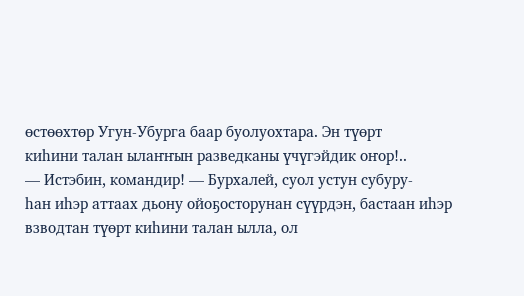өстөөхтөр Угун-Убурга баар буолуохтара. Эн түөрт
киһини талан ылаҥҥын разведканы үчүгэйдик оҥор!..
— Истэбин, командир! — Бурхалей, суол устун субуру-
һан иһэр аттаах дьону ойоҕосторунан сүүрдэн, бастаан иһэр
взводтан түөрт киһини талан ылла, ол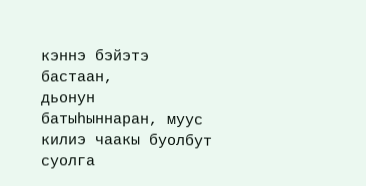кэннэ бэйэтэ бастаан,
дьонун батыһыннаран, муус килиэ чаакы буолбут суолга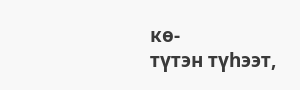кө-
түтэн түһээт,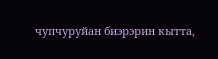чупчуруйан биэрэрин кытта,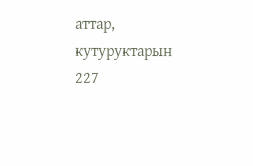аттар, кутуруктарын
227